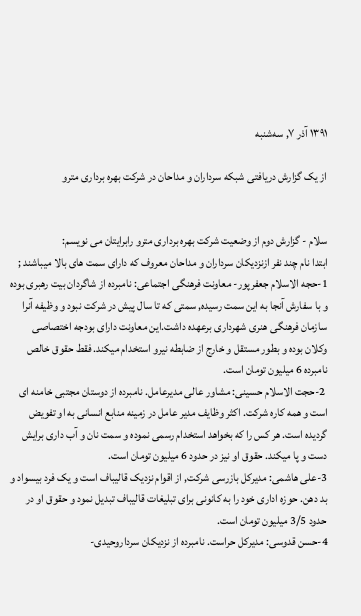۱۳۹۱ آذر ۷, سه‌شنبه

از یک گزارش دریافتی شبکه سرداران و مداحان در شرکت بهره برداری مترو


سلام - گزارش دوم از وضعیت شرکت بهره برداری مترو رابرایتان می نویسم:
ابتدا نام چند نفر ازنزدیکان سرداران و مداحان معروف که دارای سمت های بالا میباشند ;
1-حجه الاسلام جعفرپور- معاونت فرهنگی اجتماعی: نامبرده از شاگردان بیت رهبری بوده و با سفارش آنجا به این سمت رسیده, سمتی که تا سال پیش در شرکت نبود و وظیفه آنرا سازمان فرهنگی هنری شهرداری برعهده داشت.این معاونت دارای بودجه اختصاصی وکلان بوده و بطور مستقل و خارج از ضابطه نیرو استخدام میکند. فقط حقوق خالص نامبرده 6 میلیون تومان است.
 2-حجت الاسلام حسینی: مشاور عالی مدیرعامل. نامبرده از دوستان مجتبی خامنه ای است و همه کاره شرکت. اکثر وظایف مدیر عامل در زمینه منابع انسانی به او تفویض گردیده است. هر کس را که بخواهد استخدام رسمی نموده و سمت نان و آب داری برایش دست و پا میکند. حقوق او نیز در حدود 6 میلیون تومان است.
3-علی هاشمی: مدیرکل بازرسی شرکت, از اقوام نزدیک قالیباف است و یک فرد بیسواد و بد دهن. حوزه اداری خود را به کانونی برای تبلیغات قالیباف تبدیل نمود و حقوق او در حدود 3/5 میلیون تومان است.
4-حسن قدوسی: مدیرکل حراست. نامبرده از نزدیکان سرداروحیدی-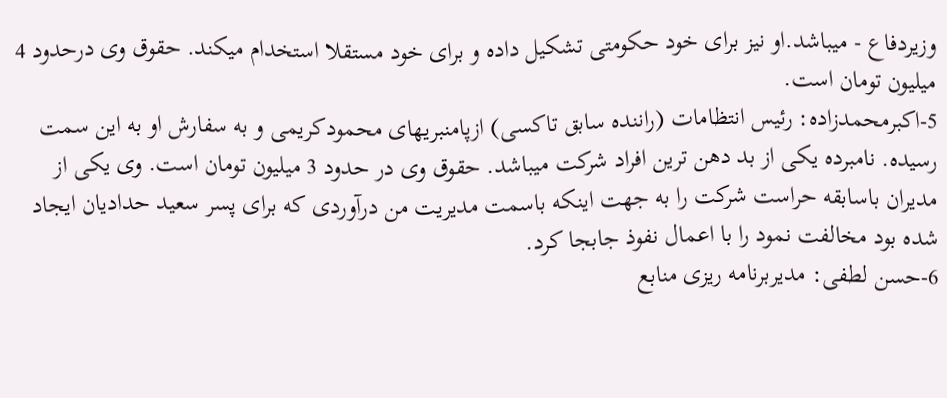وزیردفاع - میباشد.او نیز برای خود حکومتی تشکیل داده و برای خود مستقلا استخدام میکند. حقوق وی درحدود 4 میلیون تومان است.
5-اکبرمحمدزاده: رئیس انتظامات (راننده سابق تاکسی) ازپامنبریهای محمودکریمی و به سفارش او به این سمت رسیده. نامبرده یکی از بد دهن ترین افراد شرکت میباشد. حقوق وی در حدود 3 میلیون تومان است. وی یکی از مدیران باسابقه حراست شرکت را به جهت اینکه باسمت مدیریت من درآوردی که برای پسر سعید حدادیان ایجاد شده بود مخالفت نمود را با اعمال نفوذ جابجا کرد.
6-حسن لطفی: مدیربرنامه ریزی منابع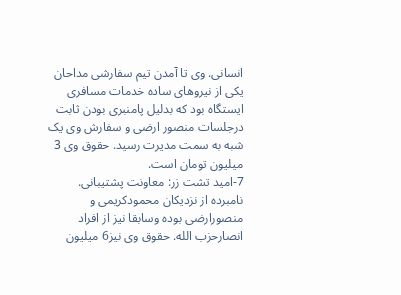انسانی. وی تا آمدن تیم سفارشی مداحان یکی از نیروهای ساده خدمات مسافری ایستگاه بود که بدلیل پامنبری بودن ثابت درجلسات منصور ارضی و سفارش وی یک شبه به سمت مدیرت رسید. حقوق وی 3 میلیون تومان است.
7-امید تشت زر: معاونت پشتیبانی. نامبرده از نزدیکان محمودکریمی و منصورارضی بوده وسابقا نیز از افراد انصارحزب الله. حقوق وی نیز6 میلیون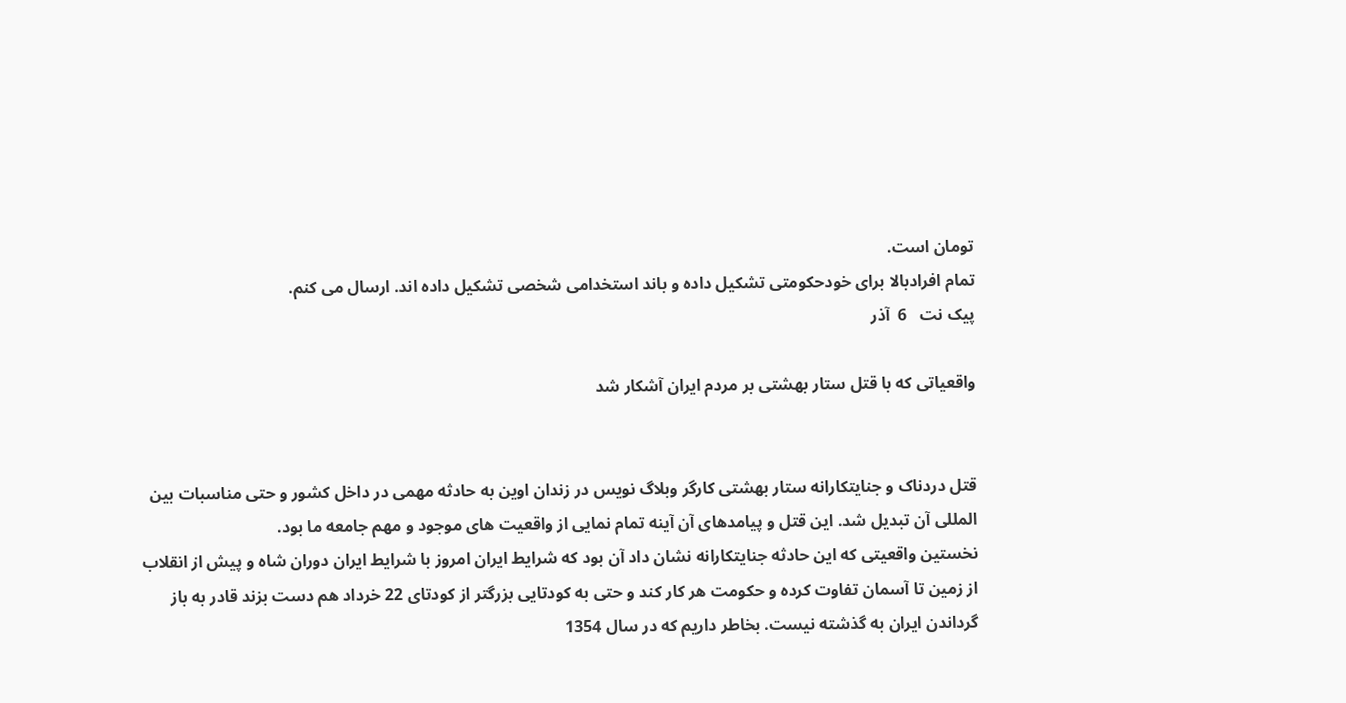تومان است.
تمام افرادبالا برای خودحکومتی تشکیل داده و باند استخدامی شخصی تشکیل داده اند. ارسال می کنم.
پیک نت   6  آذر

واقعیاتی که با قتل ستار بهشتی بر مردم ایران آشکار شد


قتل دردناک و جنایتکارانه ستار بهشتی کارگر وبلاگ نویس در زندان اوین به حادثه مهمی در داخل کشور و حتی مناسبات بین المللی آن تبدیل شد. این قتل و پیامدهای آن آینه تمام نمایی از واقعیت های موجود و مهم جامعه ما بود.
نخستین واقعیتی که این حادثه جنایتکارانه نشان داد آن بود که شرایط ایران امروز با شرایط ایران دوران شاه و پیش از انقلاب از زمین تا آسمان تفاوت کرده و حکومت هر کار کند و حتی به کودتایی بزرگتر از کودتای 22 خرداد هم دست بزند قادر به باز گرداندن ایران به گذشته نیست. بخاطر داریم که در سال 1354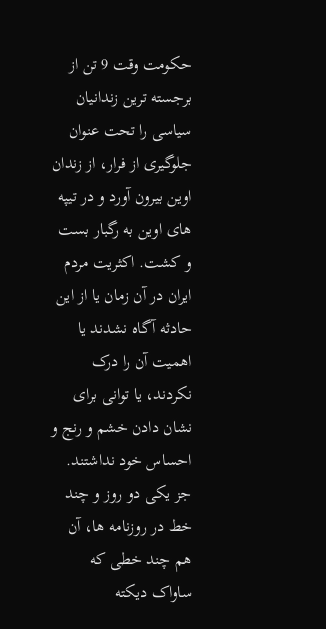حکومت وقت 9 تن از برجسته ترین زندانیان سیاسی را تحت عنوان جلوگیری از فرار، از زندان اوین بیرون آورد و در تیپه های اوین به رگبار بست و کشت. اکثریت مردم ایران در آن زمان یا از این حادثه آگاه نشدند یا اهمیت آن را درک نکردند، یا توانی برای نشان دادن خشم و رنج و احساس خود نداشتند. جز یکی دو روز و چند خط در روزنامه ها، آن هم چند خطی که ساواک دیکته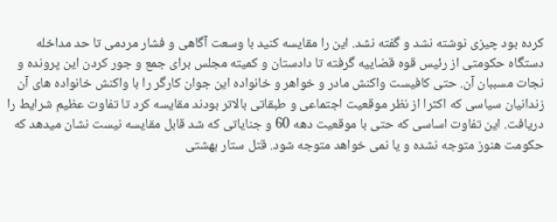کرده بود چیزی نوشته نشد و گفته نشد. این را مقایسه کنید با وسعت آگاهی و فشار مردمی تا حد مداخله دستگاه حکومتی از رئیس قوه قضاییه گرفته تا دادستان و کمیته مجلس برای جمع و جور کردن این پرونده و نجات مسببان آن. حتی کافیست واکنش مادر و خواهر و خانواده این جوان کارگر را با واکنش خانواده های آن زندانیان سیاسی که اکثرا از نظر موقعیت اجتماعی و طبقاتی بالاتر بودند مقایسه کرد تا تفاوت عظیم شرایط را دریافت. این تفاوت اساسی که حتی با موقعیت دهه 60 و جنایاتی که شد قابل مقایسه نیست نشان میدهد که حکومت هنوز متوجه نشده و یا نمی خواهد متوجه شود. قتل ستار بهشتی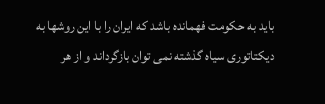باید به حکومت فهمانده باشد که ایران را با این روشها به دیکتاتوری سیاه گذشته نمی توان بازگرداند و از هر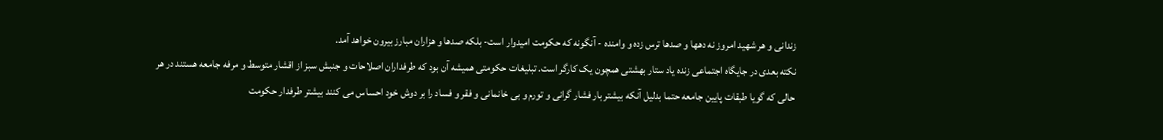زندانی و هر شهید امروز نه دهها و صدها ترس زده و وامنده - آنگونه که حکومت امیدوار است- بلکه صدها و هزاران مبارز بیرون خواهد آمد.
نکته بعدی در جایگاه اجتماعی زنده یاد ستار بهشتی همچون یک کارگر است. تبلیغات حکومتی همیشه آن بود که طرفداران اصلاحات و جنبش سبز از اقشار متوسط و مرفه جامعه هستند در هر حالی که گویا طبقات پایین جامعه حتما بدلیل آنکه بیشتر بار فشار گرانی و تورم و بی خانمانی و فقر و فساد را بر دوش خود احساس می کنند بیشتر طرفدار حکومت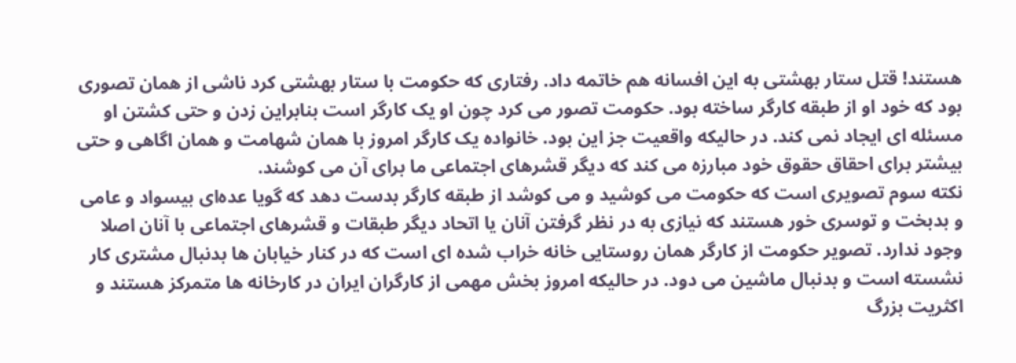هستند! قتل ستار بهشتی به این افسانه هم خاتمه داد. رفتاری که حکومت با ستار بهشتی کرد ناشی از همان تصوری بود که خود او از طبقه کارگر ساخته بود. حکومت تصور می کرد چون او یک کارگر است بنابراین زدن و حتی کشتن او مسئله ای ایجاد نمی کند. در حالیکه واقعیت جز این بود. خانواده یک کارگر امروز با همان شهامت و همان اگاهی و حتی بیشتر برای احقاق حقوق خود مبارزه می کند که دیگر قشرهای اجتماعی ما برای آن می کوشند.
نکته سوم تصویری است که حکومت می کوشید و می کوشد از طبقه کارگر بدست دهد که گویا عده‌ای بیسواد و عامی و بدبخت و توسری خور هستند که نیازی به در نظر گرفتن آنان یا اتحاد دیگر طبقات و قشرهای اجتماعی با آنان اصلا وجود ندارد. تصویر حکومت از کارگر همان روستایی خانه خراب شده ای است که در کنار خیابان ها بدنبال مشتری کار نشسته است و بدنبال ماشین می دود. در حالیکه امروز بخش مهمی از کارگران ایران در کارخانه ها متمرکز هستند و اکثریت بزرگ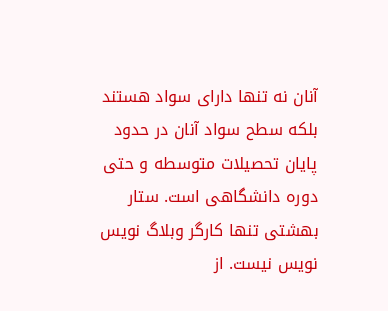آنان نه تنها دارای سواد هستند بلکه سطح سواد آنان در حدود پایان تحصیلات متوسطه و حتی دوره دانشگاهی است. ستار بهشتی تنها کارگر وبلاگ نویس نویس نیست. از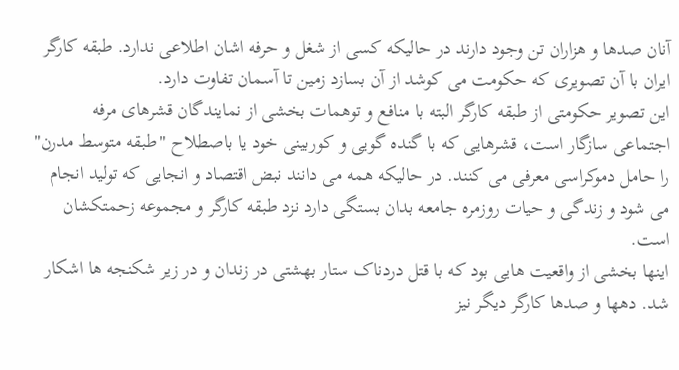آنان صدها و هزاران تن وجود دارند در حالیکه کسی از شغل و حرفه اشان اطلاعی ندارد. طبقه کارگر ایران با آن تصویری که حکومت می کوشد از آن بسازد زمین تا آسمان تفاوت دارد.
این تصویر حکومتی از طبقه کارگر البته با منافع و توهمات بخشی از نمایندگان قشرهای مرفه اجتماعی سازگار است، قشرهایی که با گنده گویی و کوربینی خود یا باصطلاح "طبقه متوسط مدرن" را حامل دموکراسی معرفی می کنند. در حالیکه همه می دانند نبض اقتصاد و انجایی که تولید انجام می شود و زندگی و حیات روزمره جامعه بدان بستگی دارد نزد طبقه کارگر و مجموعه زحمتکشان است.
اینها بخشی از واقعیت هایی بود که با قتل دردناک ستار بهشتی در زندان و در زیر شکنجه ها اشکار شد. دهها و صدها کارگر دیگر نیز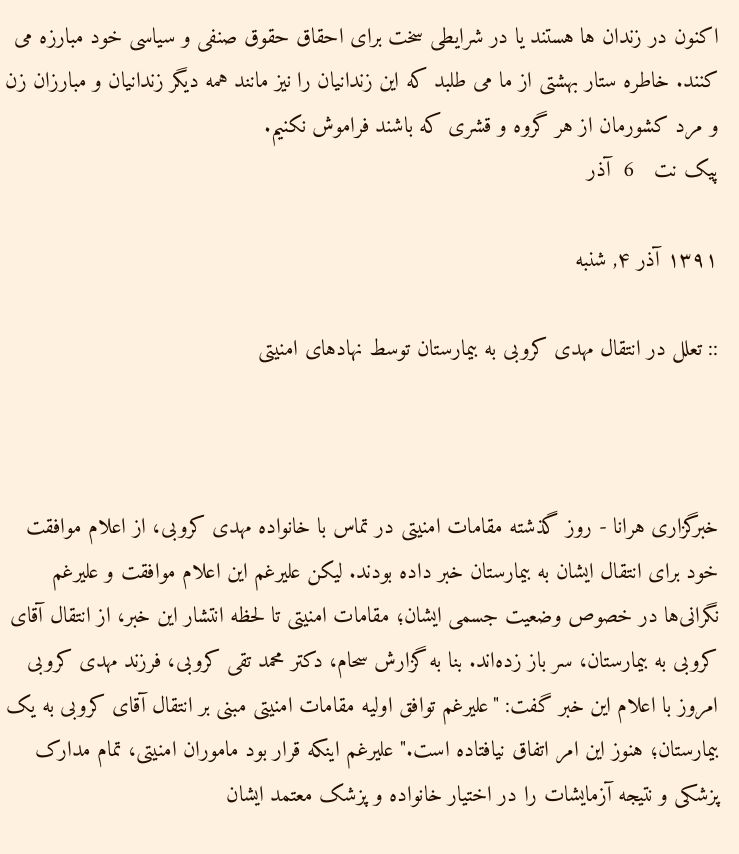اکنون در زندان ها هستند یا در شرایطی سخت برای احقاق حقوق صنفی و سیاسی خود مبارزه می کنند. خاطره ستار بهشتی از ما می طلبد که این زندانیان را نیز مانند همه دیگر زندانیان و مبارزان زن و مرد کشورمان از هر گروه و قشری که باشند فراموش نکنیم.
پیک نت   6  آذر

۱۳۹۱ آذر ۴, شنبه

:: تعلل در انتقال مهدی کروبی به بیمارستان توسط نهادهای امنیتی



خبرگزاری هرانا - روز گذشته مقامات امنیتی در تماس با خانواده مهدی کروبی، از اعلام موافقت خود برای انتقال ایشان به بیمارستان خبر داده بودند. لیکن علیرغم این اعلام موافقت و علیرغم نگرانی‌ها در خصوص وضعیت جسمی ایشان؛ مقامات امنیتی تا لحظه انتشار این خبر، از انتقال آقای کروبی به بیمارستان، سر باز زده‌اند. بنا به گزارش سحام، دکتر محمد تقی کروبی، فرزند مهدی کروبی امروز با اعلام این خبر گفت: "علیرغم توافق اولیه مقامات امنیتی مبنی بر انتقال آقای کروبی به یک بیمارستان؛ هنوز این امر اتفاق نیافتاده است." علیرغم اینکه قرار بود ماموران امنیتی، تمام مدارک پزشکی و نتیجه آزمایشات را در اختیار خانواده و پزشک معتمد ایشان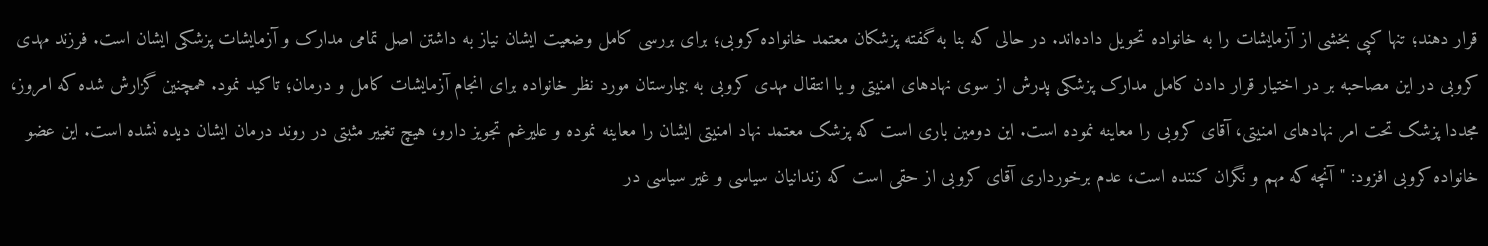قرار دهند؛ تنها کپی بخشی از آزمایشات را به خانواده تحویل داده‌اند. در حالی که بنا به گفته پزشکان معتمد خانواده کروبی؛ برای بررسی کامل وضعیت ایشان نیاز به داشتن اصل تمامی مدارک و آزمایشات پزشکی ایشان است. فرزند مهدی کروبی در این مصاحبه بر در اختیار قرار دادن کامل مدارک پزشکی پدرش از سوی نهادهای امنیتی و یا انتقال مهدی کروبی به بیمارستان مورد نظر خانواده برای انجام آزمایشات کامل و درمان؛ تاکید نمود. همچنین گزارش شده که امروز، مجددا پزشک تحت امر نهادهای امنیتی، آقای کروبی را معاینه نموده است. این دومین باری است که پزشک معتمد نهاد امنیتی ایشان را معاینه نموده و علیرغم تجویز دارو، هیچ تغییر مثبتی در روند درمان ایشان دیده نشده است. این عضو خانواده کروبی افزود: "آنچه که مهم و نگران کننده است، عدم برخورداری آقای کروبی از حقی است که زندانیان سیاسی و غیر سیاسی در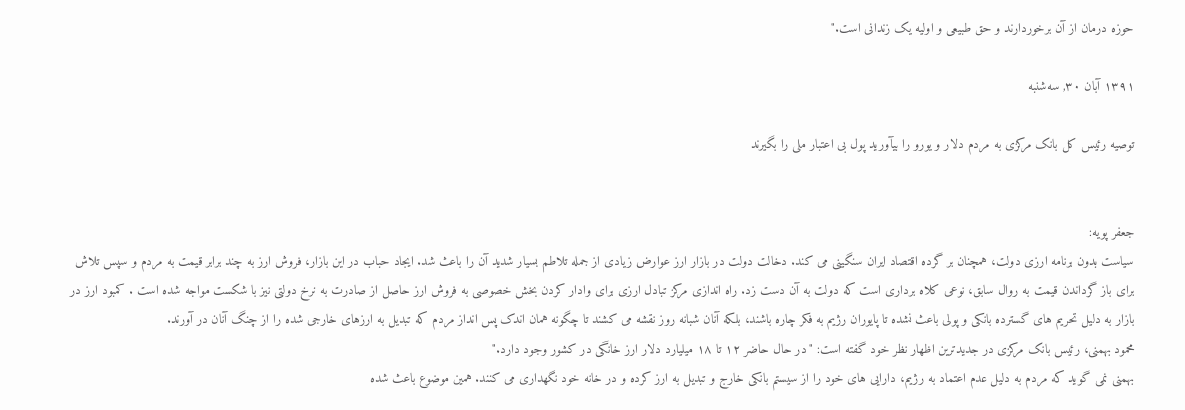حوزه درمان از آن برخوردارند و حق طبیعی و اولیه یک زندانی است."

۱۳۹۱ آبان ۳۰, سه‌شنبه

توصیه رئیس کل بانک مرکزی به مردم دلار و یورو را بیآورید پول بی اعتبار ملی را بگیرند


جعفر پویه:
سیاست بدون برنامه ارزی دولت، همچنان بر گرده اقتصاد ایران سنگینی می کند. دخالت دولت در بازار ارز عوارض زیادی از جمله تلاطم بسیار شدید آن را باعث شد. ایجاد حباب در این بازار، فروش ارز به چند برابر قیمت به مردم و سپس تلاش برای باز گرداندن قیمت به روال سابق، نوعی کلاه برداری است که دولت به آن دست زد. راه اندازی مرکز تبادل ارزی برای وادار کردن بخش خصوصی به فروش ارز حاصل از صادرت به نرخ دولتی نیز با شکست مواجه شده است . کمبود ارز در بازار به دلیل تحریم های گسترده بانکی و پولی باعث نشده تا پایوران رژیم به فکر چاره باشند، بلکه آنان شبانه روز نقشه می کشند تا چگونه همان اندک پس انداز مردم که تبدیل به ارزهای خارجی شده را از چنگ آنان در آورند.
محمود بهمنی، رئیس بانک مرکزی در جدیدترین اظهار نظر خود گفته است: "در حال حاضر ۱۲ تا ۱۸ میلیارد دلار ارز خانگی در کشور وجود دارد."
بهمنی نمی گوید که مردم به دلیل عدم اعتماد به رژیم، دارایی های خود را از سیستم بانکی خارج و تبدیل به ارز کرده و در خانه خود نگهداری می کنند. همین موضوع باعث شده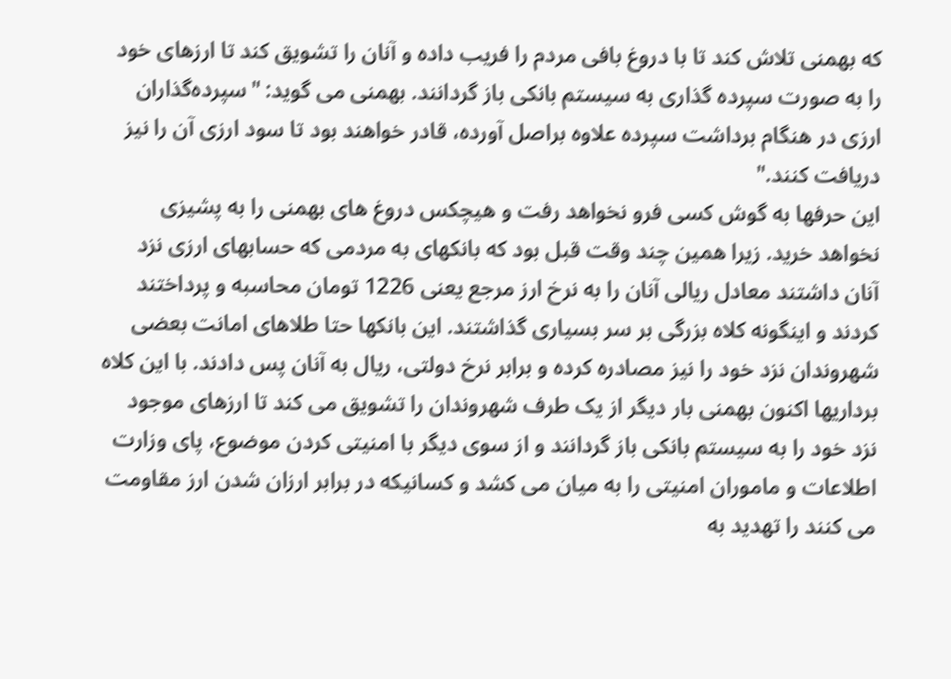که بهمنی تلاش کند تا با دروغ بافی مردم را فریب داده و آنان را تشویق کند تا ارزهای خود را به صورت سپرده گذاری به سیستم بانکی باز گردانند. بهمنی می گوید: "سپرده‌گذاران ارزی در هنگام برداشت سپرده علاوه براصل آورده، قادر خواهند بود تا سود ارزی آن را نیز دریافت کنند."
این حرفها به گوش کسی فرو نخواهد رفت و هیچکس دروغ های بهمنی را به پشیزی نخواهد خرید. زیرا همین چند وقت قبل بود که بانکهای به مردمی که حسابهای ارزی نزد آنان داشتند معادل ریالی آنان را به نرخ ارز مرجع یعنی 1226 تومان محاسبه و پرداختند کردند و اینگونه کلاه بزرگی بر سر بسیاری گذاشتند. این بانکها حتا طلاهای امانت بعضی شهروندان نزد خود را نیز مصادره کرده و برابر نرخ دولتی، ریال به آنان پس دادند. با این کلاه برداریها اکنون بهمنی بار دیگر از یک طرف شهروندان را تشویق می کند تا ارزهای موجود نزد خود را به سیستم بانکی باز گردانند و از سوی دیگر با امنیتی کردن موضوع، پای وزارت اطلاعات و ماموران امنیتی را به میان می کشد و کسانیکه در برابر ارزان شدن ارز مقاومت می کنند را تهدید به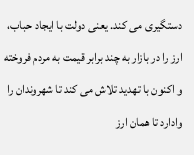دستگیری می کند. یعنی دولت با ایجاد حباب، ارز را در بازار به چند برابر قیمت به مردم فروخته و اکنون با تهدید تلاش می کند تا شهروندان را وادارد تا همان ارز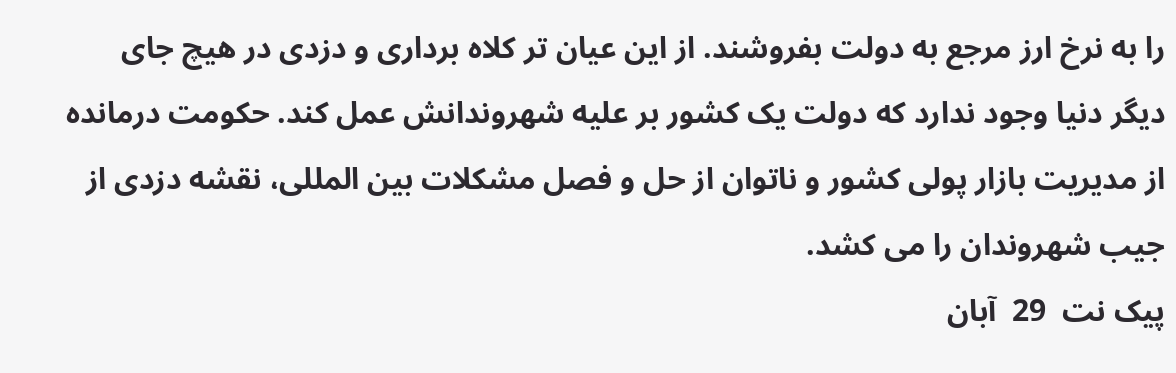را به نرخ ارز مرجع به دولت بفروشند. از این عیان تر کلاه برداری و دزدی در هیچ جای دیگر دنیا وجود ندارد که دولت یک کشور بر علیه شهروندانش عمل کند. حکومت درمانده از مدیریت بازار پولی کشور و ناتوان از حل و فصل مشکلات بین المللی، نقشه دزدی از جیب شهروندان را می کشد.
پیک نت  29  آبان